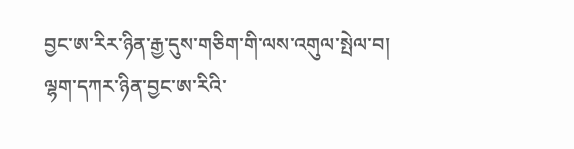བྱང་ཨ་རིར་ཉིན་རྒྱ་དུས་གཅིག་གི་ལས་འགུལ་སྤེལ་བ།
ལྷག་དཀར་ཉིན་བྱང་ཨ་རིའི་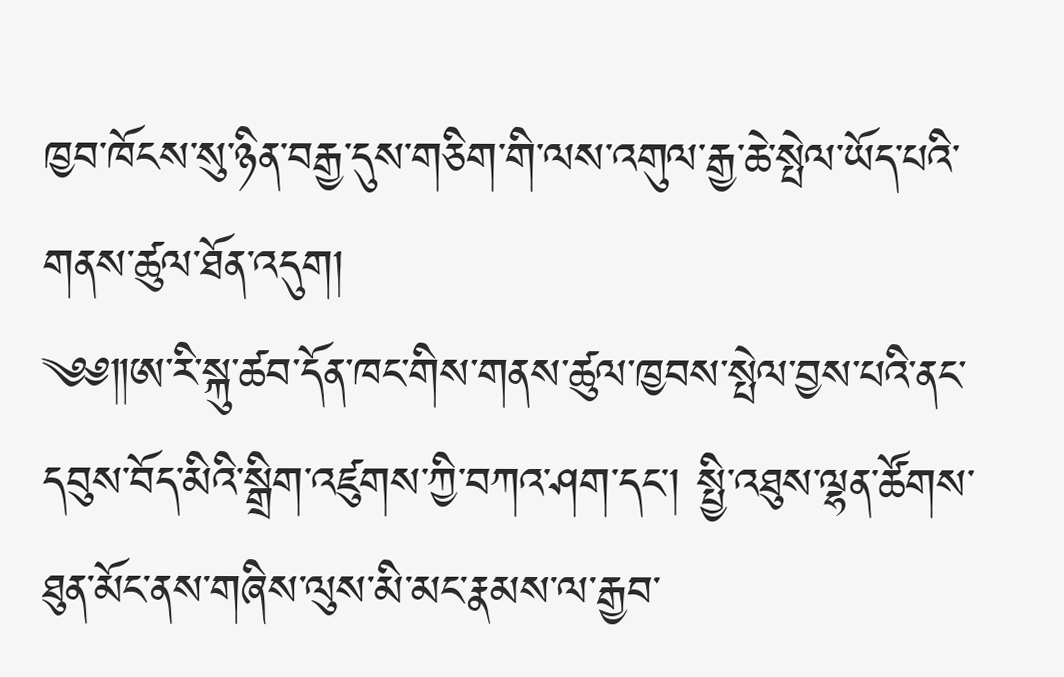ཁྱབ་ཁོངས་སུ་ཉིན་བརྒྱ་དུས་གཅིག་གི་ལས་འགུལ་རྒྱ་ཆེ་སྤེལ་ཡོད་པའི་གནས་ཚུལ་ཐོན་འདུག།
༄༅༎ཨ་རི་སྐུ་ཚབ་དོན་ཁང་གིས་གནས་ཚུལ་ཁྱབས་སྤེལ་བྱས་པའི་ནང་དབུས་བོད་མིའི་སྒྲིག་འཛུགས་ཀྱི་བཀའ་ཤག་དང་། སྤྱི་འཐུས་ལྷན་ཚོགས་ཐུན་མོང་ནས་གཞིས་ལུས་མི་མང་རྣམས་ལ་རྒྱབ་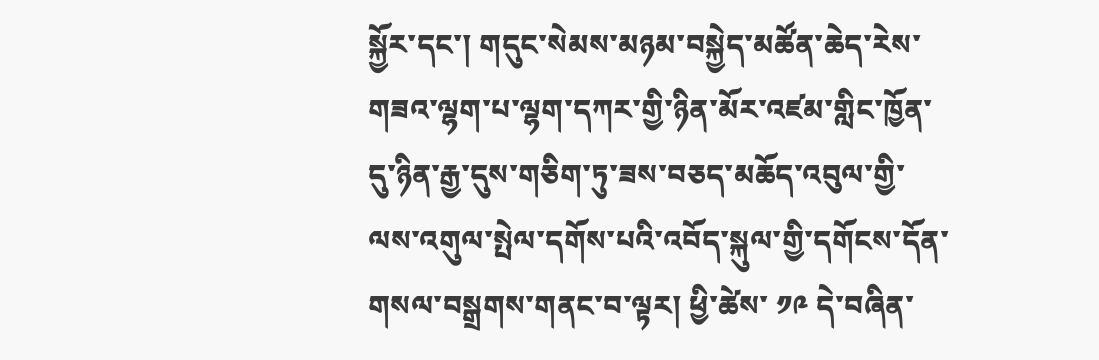སྐྱོར་དང་། གདུང་སེམས་མཉམ་བསྐྱེད་མཚོན་ཆེད་རེས་གཟའ་ལྷག་པ་ལྷག་དཀར་གྱི་ཉིན་མོར་འཛམ་གླིང་ཁྱོན་དུ་ཉིན་རྒྱ་དུས་གཅིག་ཏུ་ཟས་བཅད་མཆོད་འབུལ་གྱི་ལས་འགུལ་སྤེལ་དགོས་པའི་འབོད་སྐུལ་གྱི་དགོངས་དོན་གསལ་བསྒྲགས་གནང་བ་ལྟར། ཕྱི་ཚེས་ ༡༩ དེ་བཞིན་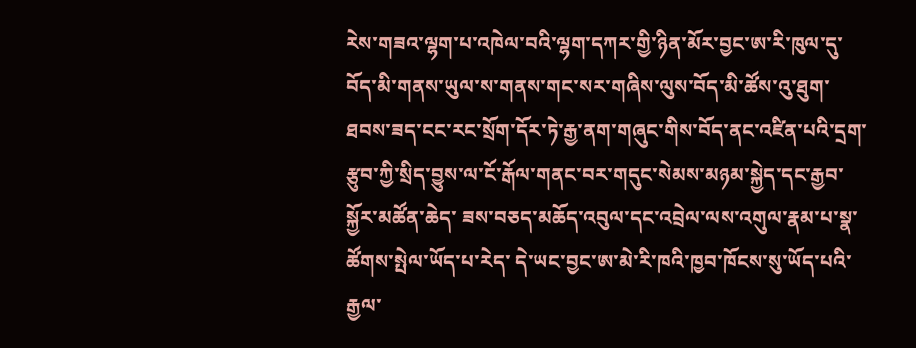རེས་གཟའ་ལྷག་པ་འཁེལ་བའི་ལྷག་དཀར་གྱི་ཉིན་མོར་བྱང་ཨ་རི་ཁུལ་དུ་བོད་མི་གནས་ཡུལ་ས་གནས་གང་སར་གཞིས་ལུས་བོད་མི་ཚོས་འུ་ཐུག་ཐབས་ཟད་ངང་རང་སྲོག་དོར་ཏེ་རྒྱ་ནག་གཞུང་གིས་བོད་ནང་འཛིན་པའི་དྲག་རྩུབ་ཀྱི་སྲིད་བྱུས་ལ་ངོ་རྒོལ་གནང་བར་གདུང་སེམས་མཉམ་སྐྱེད་དང་རྒྱབ་སྐྱོར་མཚོན་ཆེད་ ཟས་བཅད་མཆོད་འབུལ་དང་འབྲེལ་ལས་འགུལ་རྣམ་པ་སྣ་ཚོགས་སྤེལ་ཡོད་པ་རེད་ དེ་ཡང་བྱང་ཨ་མེ་རི་ཁའི་ཁྱབ་ཁོངས་སུ་ཡོད་པའི་རྒྱལ་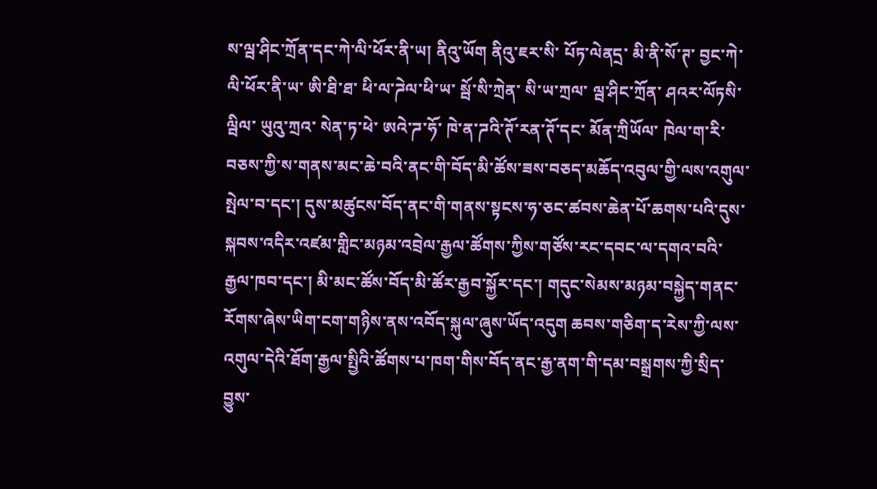ས་ལྦ་ཤིང་ཀྲོན་དང་ཀེ་ལི་ཕོར་ནི་ཡ། ནིའུ་ཡོག ནིའུ་ཇར་སི་ པོཏ་ལེནདྲ་ མི་ནི་སོ་ཊ་ བྱང་ཀེ་ལི་ཕོར་ནི་ཡ་ ཨི་ཐི་ཐ་ ཕི་ལ་ཌེལ་ཕི་ཡ་ སྦོ་སི་ཀྲེན་ སི་ཡ་ཀྲལ་ ལྦ་ཤིང་ཀྲོན་ ཤའར་ལོཏསི་ལྦིལ་ ཡུའུ་ཀྲའ་ སེན་ཏ་ཕེ་ ཨའེ་ཌ་ཧོ་ ཁེ་ན་ཌའི་ཊོ་རན་ཊོ་དང་ མོན་ཀྲིཡོལ་ ཁེལ་ག་རི་བཅས་ཀྱི་ས་གནས་མང་ཆེ་བའི་ནང་གི་བོད་མི་ཚོས་ཟས་བཅད་མཆོད་འབུལ་གྱི་ལས་འགུལ་སྤེལ་བ་དང་། དུས་མཚུངས་བོད་ནང་གི་གནས་སྟངས་ཧ་ཅང་ཚབས་ཆེན་པོ་ཆགས་པའི་དུས་སྐབས་འདིར་འཛམ་གླིང་མཉམ་འབྲེལ་རྒྱལ་ཚོགས་ཀྱིས་གཙོས་རང་དབང་ལ་དགའ་བའི་རྒྱལ་ཁབ་དང་། མི་མང་ཚོས་བོད་མི་ཚོར་རྒྱབ་སྐྱོར་དང་། གདུང་སེམས་མཉམ་བསྐྱེད་གནང་རོགས་ཞེས་ཡིག་ངག་གཉིས་ནས་འབོད་སྐུལ་ཞུས་ཡོད་འདུག ཆབས་གཅིག་ད་རེས་ཀྱི་ལས་འགུལ་དེའི་ཐོག་རྒྱལ་སྤྱིའི་ཚོགས་པ་ཁག་གིས་བོད་ནང་རྒྱ་ནག་གི་དམ་བསྒྲགས་ཀྱི་སྲིད་བྱུས་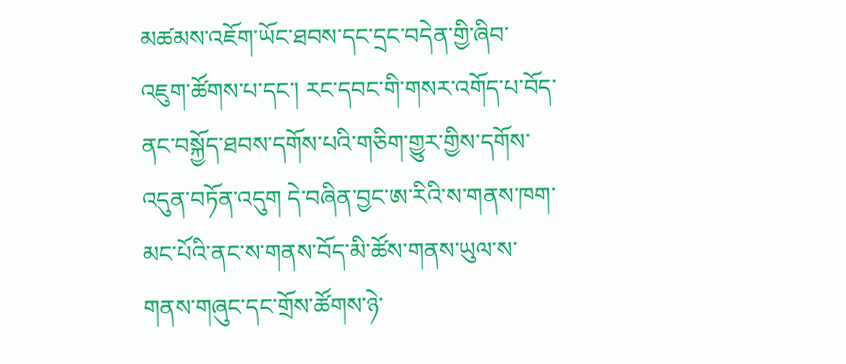མཚམས་འཇོག་ཡོང་ཐབས་དང་དྲང་བདེན་གྱི་ཞིབ་འཇུག་ཚོགས་པ་དང་། རང་དབང་གི་གསར་འགོད་པ་བོད་ནང་བསྐྱོད་ཐབས་དགོས་པའི་གཅིག་གྱུར་གྱིས་དགོས་འདུན་བཏོན་འདུག དེ་བཞིན་བྱང་ཨ་རིའི་ས་གནས་ཁག་མང་པོའི་ནང་ས་གནས་བོད་མི་ཚོས་གནས་ཡུལ་ས་གནས་གཞུང་དང་གྲོས་ཚོགས་ཉེ་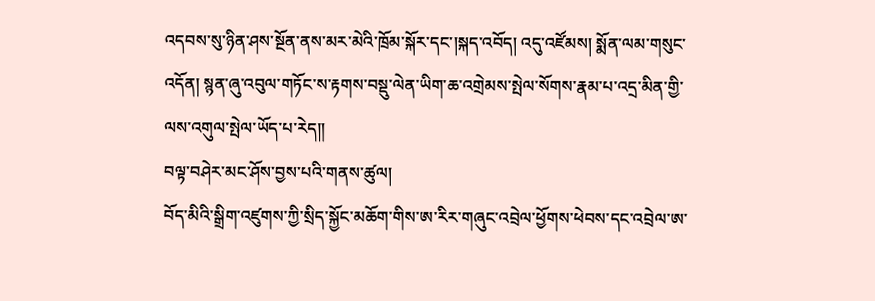འདབས་སུ་ཉིན་ཤས་སྔོན་ནས་མར་མེའི་ཁྲོམ་སྐོར་དང་།སྐད་འབོད། འདུ་འཛོམས། སྨོན་ལམ་གསུང་འདོན། སྙན་ཞུ་འབུལ་གཏོང་ས་རྟགས་བསྡུ་ལེན་ཡིག་ཆ་འགྲེམས་སྤེལ་སོགས་རྣམ་པ་འདྲ་མིན་གྱི་ལས་འགུལ་སྤེལ་ཡོད་པ་རེད༎
བལྟ་བཤེར་མང་ཤོས་བྱས་པའི་གནས་ཚུལ།
བོད་མིའི་སྒྲིག་འཛུགས་ཀྱི་སྲིད་སྐྱོང་མཆོག་གིས་ཨ་རིར་གཞུང་འབྲེལ་ཕྱོགས་ཕེབས་དང་འབྲེལ་ཨ་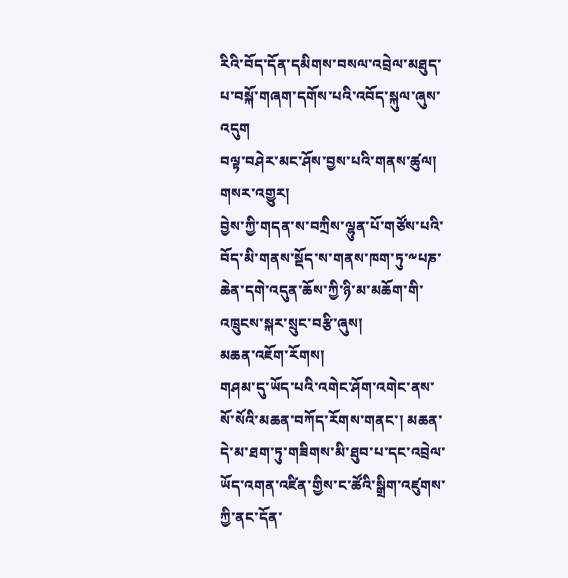རིའི་བོད་དོན་དམིགས་བསལ་འབྲེལ་མཐུད་པ་བསྐོ་གཞག་དགོས་པའི་འབོད་སྐུལ་ཞུས་འདུག
བལྟ་བཤེར་མང་ཤོས་བྱས་པའི་གནས་ཚུལ།
གསར་འགྱུར།
བྱེས་ཀྱི་གདན་ས་བཀྲིས་ལྷུན་པོ་གཙོས་པའི་བོད་མི་གནས་སྡོད་ས་གནས་ཁག་ཏུ་༸པཎ་ཆེན་དགེ་འདུན་ཆོས་ཀྱི་ཉི་མ་མཆོག་གི་འཁྲུངས་སྐར་སྲུང་བརྩི་ཞུས།
མཆན་འཇོག་རོགས།
གཤམ་དུ་ཡོད་པའི་འགེང་ཤོག་འགེང་ནས་སོ་སོའི་མཆན་བཀོད་རོགས་གནང་། མཆན་དེ་མ་ཐག་ཏུ་གཟིགས་མི་ཐུབ་པ་དང་འབྲེལ་ཡོད་འགན་འཛིན་གྱིས་ང་ཚོའི་སྒྲིག་འཛུགས་ཀྱི་ནང་དོན་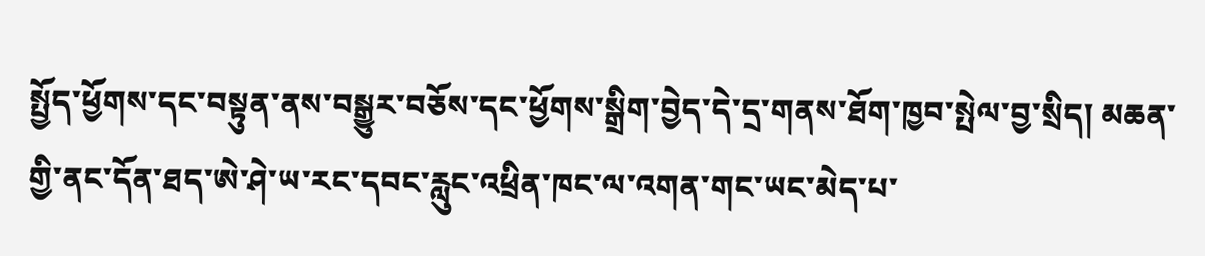སྤྱོད་ཕྱོགས་དང་བསྟུན་ནས་བསྒྱུར་བཅོས་དང་ཕྱོགས་སྒྲིག་བྱེད་དེ་དྲ་གནས་ཐོག་ཁྱབ་སྤེལ་བྱ་སྲིད། མཆན་གྱི་ནང་དོན་ཐད་ཨེ་ཤེ་ཡ་རང་དབང་རླུང་འཕྲིན་ཁང་ལ་འགན་གང་ཡང་མེད་པ་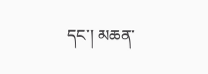དང་། མཆན་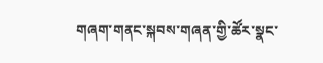གཞག་གནང་སྐབས་གཞན་གྱི་ཚོར་སྣང་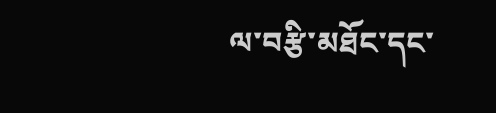ལ་བརྩི་མཐོང་དང་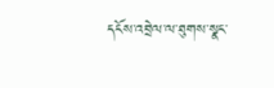དངོས་འབྲེལ་ལ་ཐུགས་སྣང་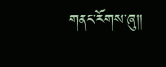གནང་རོགས་ཞུ༎